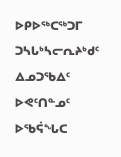ᐅᑭᐅᖅᑕᖅᑐᒥ ᑐᓴᒐᒃᓴᓕᕆᔨᒃᑯᑦ
ᐃᓄᑐᖃᐃᑦ ᐅᕙᑦᑎᓐᓄᑦ ᐅᖃᕌᖓᑕ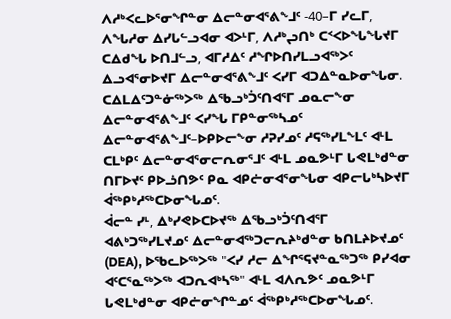ᐱᓱᒃᐸᓚᐅᕐᓂᖏᓐᓂ ᐃᓕᓐᓂᐊᕐᕕᖕᒧᑦ -40–ᒥ ᓯᓚᒥ, ᐱᖓᓱᓂ ᐃᓯᒐᓪᓗᐊᓂ ᐊᐳᒻᒥ, ᐱᓱᒃᖢᑎᒃ ᑕᑉᐸᐅᖓᖓᔪᒥ ᑕᐃᑯᖓ ᐅᑎᒧᓪᓗ, ᐊᒥᓱᐃᑦ ᓱᖏᐅᑎᓯᒪᓗᐊᖅᐳᑦ ᐃᓗᐊᕐᓂᐅᔪᒥ ᐃᓕᓐᓂᐊᕐᕕᖕᒧᑦ ᐸᓯᒥ ᐊᑐᐃᓐᓇᐅᓂᖓᓂ.
ᑕᐃᒪᐃᑦᑐᓐᓃᖅᐳᖅ ᐃᖃᓗᒃᑑᑦᑎᐊᕐᒥ ᓄᓇᓕᖕᓂ ᐃᓕᓐᓂᐊᕐᕕᖕᒧᑦ ᐸᓯᖓ ᒥᑭᓐᓂᖅᓴᓄᑦ ᐃᓕᓐᓂᐊᕐᕕᖕᒧᑦ–ᐅᑭᐅᓕᖕᓂ ᓱᕈᓯᓄᑦ ᓱᕋᖅᓯᒪᖕᒪᑦ ᐊᒻᒪ ᑕᒪᒃᑭᑦ ᐃᓕᓐᓂᐊᕐᓂᓕᕆᓂᕐᒧᑦ ᐊᒻᒪ ᓄᓇᕗᒻᒥ ᒐᕙᒪᒃᑯᓐᓂ ᑎᒥᐅᔪᑦ ᑭᐅᓘᑎᕗᑦ ᑭᓇ ᐊᑭᓖᓂᐊᕐᓂᖓᓂ ᐊᑭᓕᒐᒃᓴᐅᔪᒥ ᐋᖅᑭᒃᓱᖅᑕᐅᓂᖓᓄᑦ.
ᐋᓕᓐ ᓯᒻ, ᐃᒃᓯᕙᐅᑕᐅᔪᖅ ᐃᖃᓗᒃᑑᑦᑎᐊᕐᒥ ᐊᕕᒃᑐᖅᓯᒪᔪᓄᑦ ᐃᓕᓐᓂᐊᖅᑐᓕᕆᔨᒃᑯᓐᓂ ᑲᑎᒪᔨᐅᔪᓄᑦ (DEA), ᐅᖃᓚᐅᖅᐳᖅ "ᐸᓯ ᓱᓕ ᐃᖏᕐᕋᔪᓐᓇᖅᑐᖅ ᑭᓯᐊᓂ ᐊᑦᑕᕐᓇᖅᐳᖅ ᐊᑐᕆᐊᒃᓴᖅ" ᐊᒻᒪ ᐊᐱᕆᕗᑦ ᓄᓇᕗᒻᒥ ᒐᕙᒪᒃᑯᓐᓂ ᐊᑭᓖᓂᖏᓐᓄᑦ ᐋᖅᑭᒃᓱᖅᑕᐅᓂᖓᓄᑦ.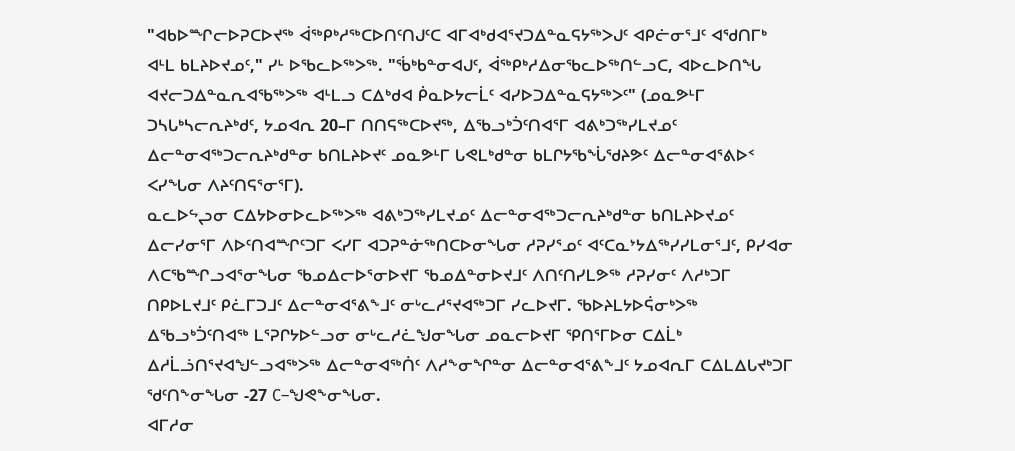"ᐊᑲᐅᙱᓕᐅᕈᑕᐅᔪᖅ ᐋᖅᑭᒃᓱᖅᑕᐅᑎᑦᑎᒍᑦᑕ ᐊᒥᐊᒃᑯᐊᕐᔪᑐᐃᓐᓇᕋᔭᖅᐳᒍᑦ ᐊᑭᓖᓂᕐᒧᑦ ᐊᖁᑎᒥᒃ ᐊᒻᒪ ᑲᒪᔨᐅᔪᓄᑦ," ᓯᒻ ᐅᖃᓚᐅᖅᐳᖅ. "ᖄᒃᑲᓐᓂᐊᒍᑦ, ᐋᖅᑭᒃᓱᐃᓂᖃᓚᐅᖅᑎᓪᓗᑕ, ᐊᐅᓚᐅᑎᖓ ᐊᔪᓕᑐᐃᓐᓇᕆᐊᖃᖅᐳᖅ ᐊᒻᒪᓗ ᑕᐃᒃᑯᐊ ᑮᓇᐅᔭᓕᒫᑦ ᐊᓯᐅᑐᐃᓐᓇᕋᔭᖅᐳᑦ" (ᓄᓇᕗᒻᒥ ᑐᓴᒐᒃᓴᓕᕆᔨᒃᑯᑦ, ᔭᓄᐊᕆ 20–ᒥ ᑎᑎᕋᖅᑕᐅᔪᖅ, ᐃᖃᓗᒃᑑᑦᑎᐊᕐᒥ ᐊᕕᒃᑐᖅᓯᒪᔪᓄᑦ ᐃᓕᓐᓂᐊᖅᑐᓕᕆᔨᒃᑯᓐᓂ ᑲᑎᒪᔨᐅᔪᑦ ᓄᓇᕗᒻᒥ ᒐᕙᒪᒃᑯᓐᓂ ᑲᒪᒋᔭᖃᖔᖁᔨᕗᑦ ᐃᓕᓐᓂᐊᕐᕕᐅᑉ ᐸᓯᖓᓂ ᐱᔨᑦᑎᕋᕐᓂᕐᒥ).
ᓇᓚᐅᖦᖢᓂ ᑕᐃᔭᐅᓂᐅᓚᐅᖅᐳᖅ ᐊᕕᒃᑐᖅᓯᒪᔪᓄᑦ ᐃᓕᓐᓂᐊᖅᑐᓕᕆᔨᒃᑯᓐᓂ ᑲᑎᒪᔨᐅᔪᓄᑦ ᐃᓕᓯᓂᕐᒥ ᐱᐅᑦᑎᐊᙱᑦᑐᒥ ᐸᓯᒥ ᐊᑐᕈᓐᓃᖅᑎᑕᐅᓂᖓᓂ ᓱᕈᓯᕐᓄᑦ ᐊᑦᑕᓇᔾᔭᐃᖅᓯᓯᒪᓂᕐᒧᑦ, ᑭᓯᐊᓂ ᐱᑕᖃᙱᓗᐊᕐᓂᖓᓂ ᖃᓄᐃᓕᐅᕐᓂᐅᔪᒥ ᖃᓄᐃᓐᓂᐅᔪᒧᑦ ᐱᑎᑦᑎᓯᒪᕗᖅ ᓱᕈᓯᓂᑦ ᐱᓱᒃᑐᒥ ᑎᑭᐅᒪᔪᒧᑦ ᑭᓛᒥᑐᒧᑦ ᐃᓕᓐᓂᐊᕐᕕᖕᒧᑦ ᓂᒡᓚᓱᕐᔪᐊᖅᑐᒥ ᓯᓚᐅᔪᒥ. ᖃᐅᔨᒪᔭᐅᕌᓂᒃᐳᖅ ᐃᖃᓗᒃᑑᑦᑎᐊᖅ ᒪᕐᕈᒋᔭᐅᓪᓗᓂ ᓂᒡᓚᓱᓛᖑᓂᖓᓂ ᓄᓇᓕᐅᔪᒥ ᕿᑎᕐᒥᐅᓂ ᑕᐃᒫᒃ ᐃᓱᒫᓘᑎᕐᔪᐊᖑᓪᓗᐊᖅᐳᖅ ᐃᓕᓐᓂᐊᖅᑏᑦ ᐱᓱᖕᓂᖏᓐᓂ ᐃᓕᓐᓂᐊᕐᕕᖕᒧᑦ ᔭᓄᐊᕆᒥ ᑕᐃᒪᐃᒐᔪᒃᑐᒥ ᖁᑦᑎᖕᓂᖓᓂ -27 C–ᖑᕙᖕᓂᖓᓂ.
ᐊᒥᓱᓂ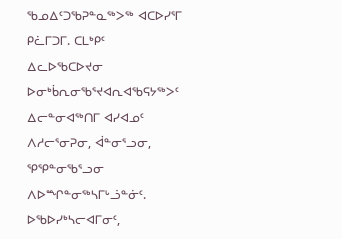ᖃᓄᐃᑦᑐᖃᕈᓐᓇᖅᐳᖅ ᐊᑕᐅᓯᕐᒥ ᑭᓛᒥᑐᒥ. ᑕᒪᒃᑭᑦ ᐃᓚᐅᖃᑕᐅᔪᓂ ᐅᓂᒃᑳᕆᓂᖃᕐᔪᐊᕆᐊᖃᕋᔭᖅᐳᑦ ᐃᓕᓐᓂᐊᖅᑎᒥ ᐊᓯᐊᓄᑦ ᐱᓱᓕᕐᓂᕈᓂ, ᐋᓐᓂᕐᓗᓂ, ᕿᕿᓐᓂᖃᕐᓗᓂ ᐱᐅᙱᓐᓂᖅᓴᒥᒡᓘᓐᓃᑦ.
ᐅᖃᐅᓯᒃᓴᓕᐊᒥᓂᑦ,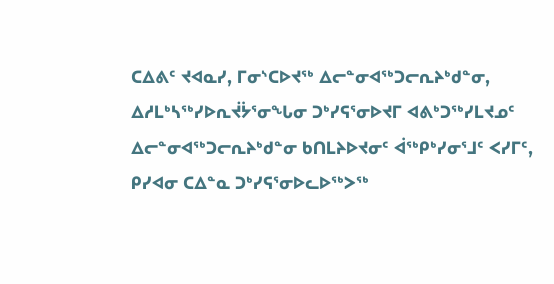ᑕᐃᕕᑦ ᔪᐊᓇᓯ, ᒥᓂᔅᑕᐅᔪᖅ ᐃᓕᓐᓂᐊᖅᑐᓕᕆᔨᒃᑯᓐᓂ, ᐃᓱᒪᒃᓴᖅᓯᐅᕆᔫᔮᕐᓂᖓᓂ ᑐᒃᓯᕋᕐᓂᐅᔪᒥ ᐊᕕᒃᑐᖅᓯᒪᔪᓄᑦ ᐃᓕᓐᓂᐊᖅᑐᓕᕆᔨᒃᑯᓐᓂ ᑲᑎᒪᔨᐅᔪᓂᑦ ᐋᖅᑭᒃᓯᓂᕐᒧᑦ ᐸᓯᒥᑦ, ᑭᓯᐊᓂ ᑕᐃᓐᓇ ᑐᒃᓯᕋᕐᓂᐅᓚᐅᖅᐳᖅ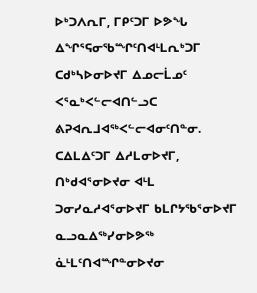ᐅᒃᑐᐱᕆᒥ, ᒥᑭᑦᑐᒥ ᐅᕗᖓ ᐃᖏᕐᕋᓂᖃᙱᑦᑎᐊᒻᒪᕆᒃᑐᒥ ᑕᑯᒃᓴᐅᓂᐅᔪᒥ ᐃᓄᓕᒫᓄᑦ ᐸᕐᓇᒃᐸᓪᓕᐊᑎᓪᓗᑕ ᕕᕈᐊᕆᒧᐊᖅᐸᓪᓕᐊᓂᑦᑎᓐᓂ.
ᑕᐃᒪᐃᑦᑐᒥ ᐃᓱᒪᓂᐅᔪᒥ, ᑎᒃᑯᐊᕐᓂᐅᔪᓂ ᐊᒻᒪ ᑐᓂᓯᓇᓱᐊᕐᓂᐅᔪᒥ ᑲᒪᒋᔭᖃᕐᓂᐅᔪᒥ ᓇᓗᓇᐃᖅᓯᓂᐅᕗᖅ ᓈᒻᒪᑦᑎᐊᙱᓐᓂᐅᔪᓂ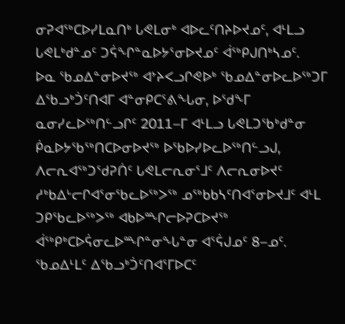ᓂᕈᐊᖅᑕᐅᓯᒪᓇᑎᒃ ᒐᕙᒪᓂᒃ ᐊᐅᓚᑦᑎᔨᐅᔪᓄᑦ, ᐊᒻᒪᓗ ᒐᕙᒪᒃᑯᓐᓄᑦ ᑐᕌᖏᓐᓇᐅᔭᕐᓂᐅᔪᓄᑦ ᐋᖅᑭᒍᑎᒃᓴᓄᑦ.
ᐅᓇ ᖃᓄᐃᓐᓂᐅᔪᖅ ᐊᔾᔨᐸᓗᒋᕙᐅᒃ ᖃᓄᐃᓐᓂᐅᓚᐅᖅᑐᒥ ᐃᖃᓗᒃᑑᑦᑎᐊᒥ ᐊᓐᓂᑭᑕᕐᕕᖓᓂ, ᐅᖁᖕᒥ ᓇᓂᓯᓚᐅᖅᑎᓪᓗᒋᑦ 2011–ᒥ ᐊᒻᒪᓗ ᒐᕙᒪᑐᖃᒃᑯᓐᓂ ᑮᓇᐅᔭᖃᖅᑎᑕᐅᓂᐅᔪᖅ ᐅᖃᐅᓯᐅᓚᐅᖅᑎᓪᓗᒍ, ᐱᓕᕆᐊᖅᑐᖁᕈᑏᑦ ᒐᕙᒪᓕᕆᓂᕐᒧᑦ ᐱᓕᕆᓂᐅᔪᑦ ᓱᒃᑲᐃᒡᓕᒋᐊᕐᓂᖃᓚᐅᖅᐳᖅ ᓄᖅᑲᑲᓴᑦᑎᐊᕐᓂᐅᔪᒧᑦ ᐊᒻᒪ ᑐᑭᖃᓚᐅᖅᐳᖅ ᐊᑲᐅᙱᓕᐅᕈᑕᐅᔪᖅ ᐋᖅᑭᒃᑕᐅᕌᓂᓚᐅᙱᓐᓂᖓᓐᓂ ᐊᕐᕌᒍᓄᑦ 8–ᓄᑦ.
ᖃᓄᐃᒻᒪᑦ ᐃᖃᓗᒃᑑᑦᑎᐊᕐᒥᐅᑕᑦ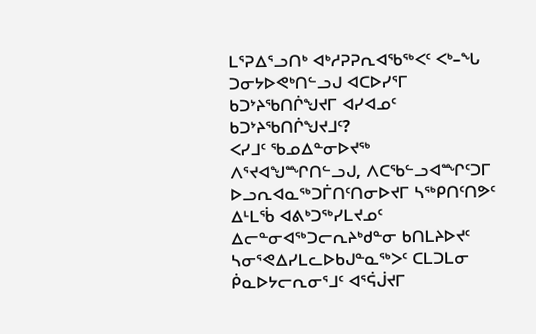ᒪᕐᕈᐃᕐᓗᑎᒃ ᐊᒃᓱᕈᕈᕆᐊᖃᖅᐸᑦ ᐸᒃ–ᖓ ᑐᓂᔭᐅᕙᒃᑎᓪᓗᒍ ᐊᑕᐅᓯᕐᒥ ᑲᑐᔾᔨᖃᑎᒌᖑᔪᒥ ᐊᓯᐊᓄᑦ ᑲᑐᔾᔨᖃᑎᒌᖑᔪᒧᑦ?
ᐸᓯᒧᑦ ᖃᓄᐃᓐᓂᐅᔪᖅ ᐱᕐᔪᐊᖑᙱᑎᓪᓗᒍ, ᐱᑕᖃᓪᓗᐊᙱᑦᑐᒥ ᐅᓗᕆᐊᓇᖅᑐᒦᑎᑦᑎᓂᐅᔪᒥ ᓴᖅᑭᑎᑦᑎᕗᑦ ᐃᒻᒪᖄ ᐊᕕᒃᑐᖅᓯᒪᔪᓄᑦ ᐃᓕᓐᓂᐊᖅᑐᓕᕆᔨᒃᑯᓐᓂ ᑲᑎᒪᔨᐅᔪᑦ ᓴᓂᕐᕙᐃᓯᒪᓚᐅᑲᒍᓐᓇᖅᐳᑦ ᑕᒪᑐᒪᓂ ᑮᓇᐅᔭᓕᕆᓂᕐᒧᑦ ᐊᕐᕌᒎᔪᒥ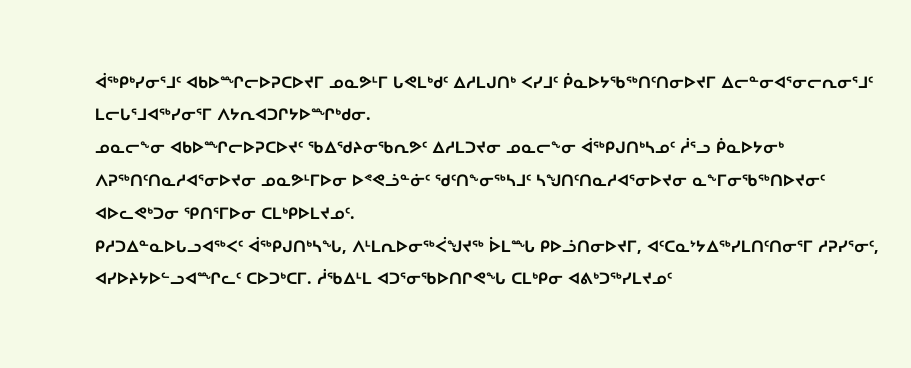ᐋᖅᑭᒃᓯᓂᕐᒧᑦ ᐊᑲᐅᙱᓕᐅᕈᑕᐅᔪᒥ ᓄᓇᕗᒻᒥ ᒐᕙᒪᒃᑯᑦ ᐃᓱᒪᒍᑎᒃ ᐸᓯᒧᑦ ᑮᓇᐅᔭᖃᖅᑎᑦᑎᓂᐅᔪᒥ ᐃᓕᓐᓂᐊᕐᓂᓕᕆᓂᕐᒧᑦ ᒪᓕᒐᕐᒧᐊᖅᓯᓂᕐᒥ ᐱᔭᕆᐊᑐᒋᔭᐅᙱᒃᑯᓂ.
ᓄᓇᓕᖕᓂ ᐊᑲᐅᙱᓕᐅᕈᑕᐅᔪᑦ ᖃᐃᖁᔨᓂᖃᕆᕗᑦ ᐃᓱᒪᑐᔪᓂ ᓄᓇᓕᖕᓂ ᐋᖅᑭᒍᑎᒃᓴᓄᑦ ᓲᕐᓗ ᑮᓇᐅᔭᓂᒃ ᐱᕈᖅᑎᑦᑎᓇᓱᐊᕐᓂᐅᔪᓂ ᓄᓇᕗᒻᒥᐅᓂ ᐅᕝᕙᓘᓐᓃᑦ ᖁᑦᑎᖕᓂᖅᓴᒧᑦ ᓴᖑᑎᑦᑎᓇᓱᐊᕐᓂᐅᔪᓂ ᓇᖕᒥᓂᖃᖅᑎᐅᔪᓂᑦ ᐊᐅᓚᕙᒃᑐᓂ ᕿᑎᕐᒥᐅᓂ ᑕᒪᒃᑭᐅᒪᔪᓄᑦ.
ᑭᓱᑐᐃᓐᓇᐅᒐᓗᐊᖅᐸᑦ ᐋᖅᑭᒍᑎᒃᓴᖓ, ᐱᒻᒪᕆᐅᓂᖅᐹᖑᔪᖅ ᐆᒪᙵ ᑭᐅᓘᑎᓂᐅᔪᒥ, ᐊᑦᑕᓇᔾᔭᐃᖅᓯᒪᑎᑦᑎᓂᕐᒥ ᓱᕈᓯᕐᓂᑦ, ᐊᓯᐅᔨᔭᐅᓪᓗᐊᙱᓚᑦ ᑕᐅᑐᒃᑕᒥ. ᓲᖃᐃᒻᒪ ᐊᑐᕐᓂᖃᐅᑎᒋᕙᖓ ᑕᒪᒃᑭᓂ ᐊᕕᒃᑐᖅᓯᒪᔪᓄᑦ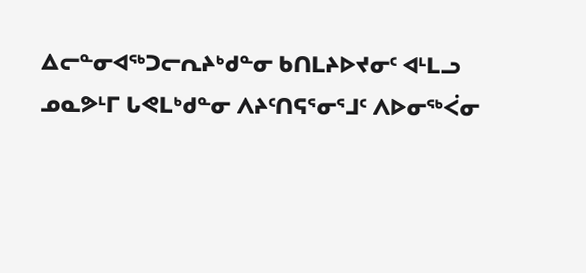ᐃᓕᓐᓂᐊᖅᑐᓕᕆᔨᒃᑯᓐᓂ ᑲᑎᒪᔨᐅᔪᓂᑦ ᐊᒻᒪᓗ ᓄᓇᕗᒻᒥ ᒐᕙᒪᒃᑯᓐᓂ ᐱᔨᑦᑎᕋᕐᓂᕐᒧᑦ ᐱᐅᓂᖅᐹᓂ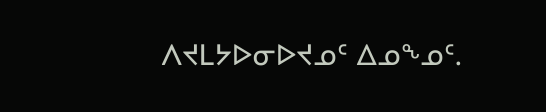ᐱᔪᒪᔭᐅᓂᐅᔪᓄᑦ ᐃᓄᖕᓄᑦ.